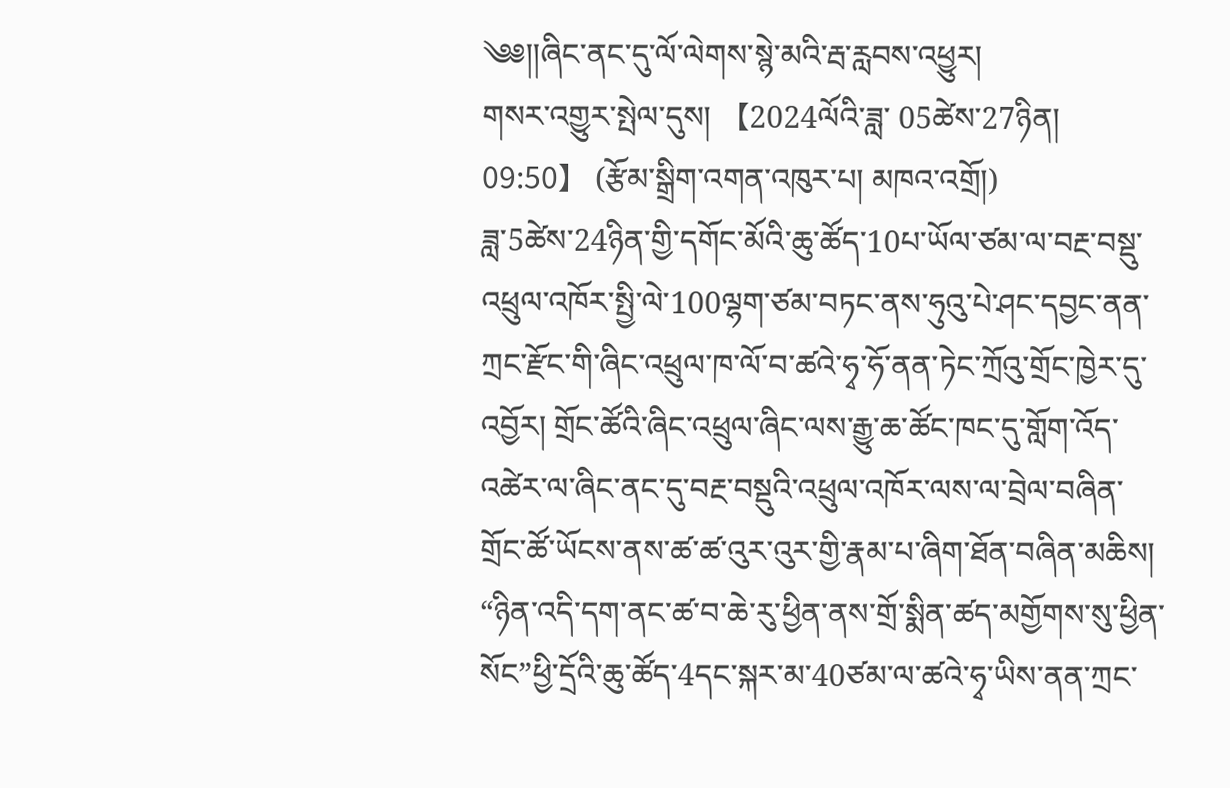༄༅།།ཞིང་ནང་དུ་ལོ་ལེགས་སྙེ་མའི་རྦ་རླབས་འཕྱུར།
གསར་འགྱུར་སྤེལ་དུས། 【2024ལོའི་ཟླ་ 05ཚེས་27ཉིན། 09:50】 (རྩོམ་སྒྲིག་འགན་འཁུར་པ། མཁའ་འགྲོ།)
ཟླ་5ཚེས་24ཉིན་གྱི་དགོང་མོའི་ཆུ་ཚོད་10པ་ཡོལ་ཙམ་ལ་བརྔ་བསྡུ་འཕྲུལ་འཁོར་སྤྱི་ལེ་100ལྷག་ཙམ་བཏང་ནས་ཧུའུ་པེ་ཤང་དབྱང་ནན་ཀྲང་རྫོང་གི་ཞིང་འཕྲུལ་ཁ་ལོ་བ་ཚའེ་ཧྭ་ཧོ་ནན་ཏེང་ཀྲོའུ་གྲོང་ཁྱེར་དུ་འབྱོར། གྲོང་ཚོའི་ཞིང་འཕྲུལ་ཞིང་ལས་རྒྱུ་ཆ་ཚོང་ཁང་དུ་གློག་འོད་འཚེར་ལ་ཞིང་ནང་དུ་བརྔ་བསྡུའི་འཕྲུལ་འཁོར་ལས་ལ་བྲེལ་བཞིན་གྲོང་ཚོ་ཡོངས་ནས་ཚ་ཚ་འུར་འུར་གྱི་རྣམ་པ་ཞིག་ཐོན་བཞིན་མཆིས།
“ཉིན་འདི་དག་ནང་ཚ་བ་ཆེ་རུ་ཕྱིན་ནས་གྲོ་སྨིན་ཚད་མགྱོགས་སུ་ཕྱིན་སོང”ཕྱི་དྲོའི་ཆུ་ཚོད་4དང་སྐར་མ་40ཙམ་ལ་ཚའེ་ཧྭ་ཡིས་ནན་ཀྲང་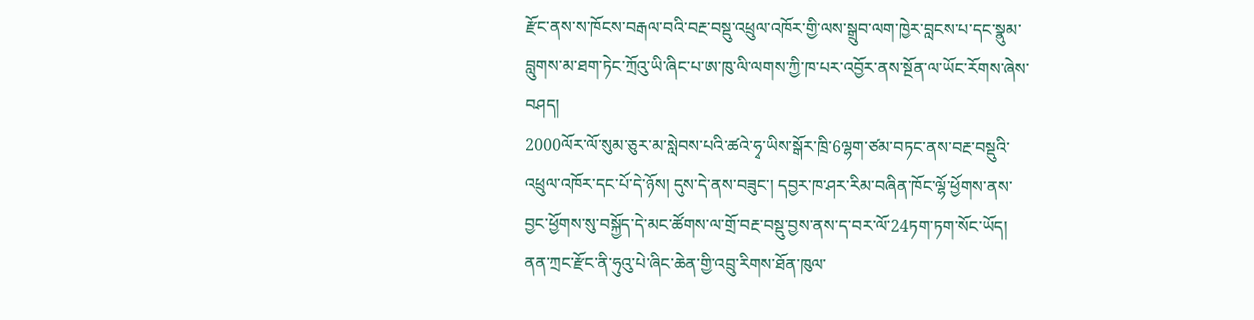རྫོང་ནས་ས་ཁོངས་བརྒལ་བའི་བརྔ་བསྡུ་འཕྲུལ་འཁོར་གྱི་ལས་སྒྲུབ་ལག་ཁྱེར་བླངས་པ་དང་སྣུམ་བླུགས་མ་ཐག་ཏེང་ཀྲོའུ་ཡི་ཞིང་པ་ཨ་ཁུ་ལི་ལགས་ཀྱི་ཁ་པར་འབྱོར་ནས་སྔོན་ལ་ཡོང་རོགས་ཞེས་བཤད།
2000ལོར་ལོ་སུམ་ཅུར་མ་སླེབས་པའི་ཚའེ་ཧྭ་ཡིས་སྒོར་ཁྲི་6ལྷག་ཙམ་བཏང་ནས་བརྔ་བསྡུའི་འཕྲུལ་འཁོར་དང་པོ་དེ་ཉོས། དུས་དེ་ནས་བཟུང་། དབྱར་ཁ་ཤར་རིམ་བཞིན་ཁོང་ལྷོ་ཕྱོགས་ནས་བྱང་ཕྱོགས་སུ་བསྐྱོད་དེ་མང་ཚོགས་ལ་གྲོ་བརྔ་བསྡུ་བྱས་ནས་ད་བར་ལོ་24ཏག་ཏག་སོང་ཡོད།
ནན་ཀྲང་རྫོང་ནི་ཧུའུ་པེ་ཞིང་ཆེན་གྱི་འབྲུ་རིགས་ཐོན་ཁུལ་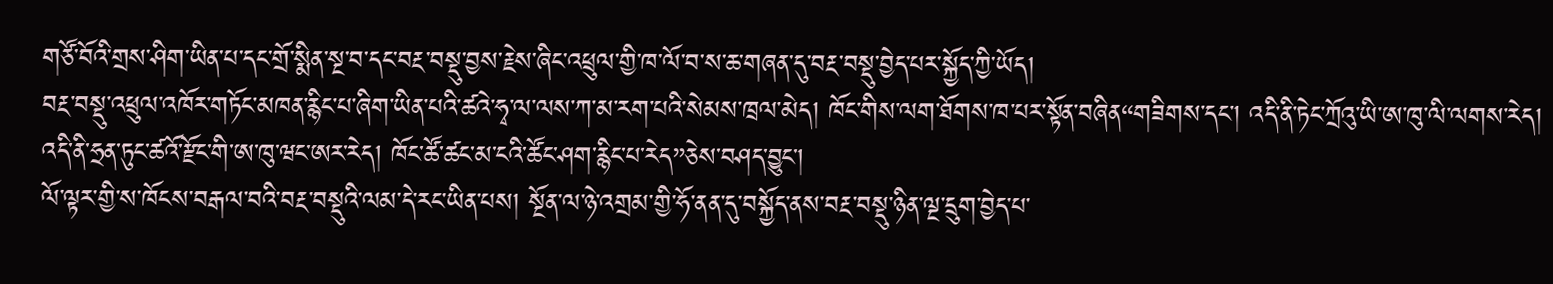གཙོ་བོའི་གྲས་ཤིག་ཡིན་པ་དང་གྲོ་སྨིན་སྔ་བ་དང་བརྔ་བསྡུ་བྱས་རྗེས་ཞིང་འཕྲུལ་གྱི་ཁ་ལོ་བ་ས་ཆ་གཞན་དུ་བརྔ་བསྡུ་བྱེད་པར་སྐྱོད་ཀྱི་ཡོད།
བརྔ་བསྡུ་འཕྲུལ་འཁོར་གཏོང་མཁན་རྙིང་པ་ཞིག་ཡིན་པའི་ཚའེ་ཧྭ་ལ་ལས་ཀ་མ་རག་པའི་སེམས་ཁྲལ་མེད། ཁོང་གིས་ལག་ཐོགས་ཁ་པར་སྟོན་བཞིན“གཟིགས་དང་། འདི་ནི་ཏེང་ཀྲོའུ་ཡི་ཨ་ཁུ་ལི་ལགས་རེད། འདི་ནི་ཧྲན་ཏུང་ཚའོ་རྫོང་གི་ཨ་ཁུ་ཝང་ཨར་རེད། ཁོང་ཚོ་ཚང་མ་ངའི་ཚོང་ཤག་རྙིང་པ་རེད”ཅེས་བཤད་བྱུང་།
ལོ་ལྟར་གྱི་ས་ཁོངས་བརྒལ་བའི་བརྔ་བསྡུའི་ལམ་དེ་རང་ཡིན་པས། སྔོན་ལ་ཉེ་འགྲམ་གྱི་ཧོ་ནན་དུ་བསྐྱོད་ནས་བརྔ་བསྡུ་ཉིན་ལྔ་དྲུག་བྱེད་པ་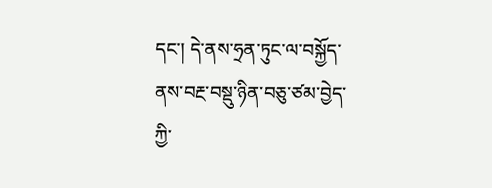དང་། དེ་ནས་ཧྲན་ཏུང་ལ་བསྐྱོད་ནས་བརྔ་བསྡུ་ཉིན་བཅུ་ཙམ་བྱེད་ཀྱི་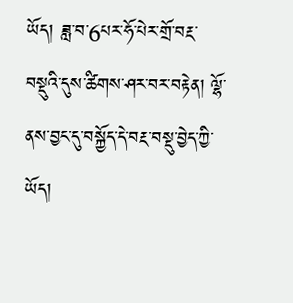ཡོད། ཟླ་བ་6པར་ཧོ་པེར་གྲོ་བརྔ་བསྡུའི་དུས་ཚིགས་ཤར་བར་བརྟེན། ལྷོ་ནས་བྱང་དུ་བསྐྱོད་དེ་བརྔ་བསྡུ་བྱེད་ཀྱི་ཡོད།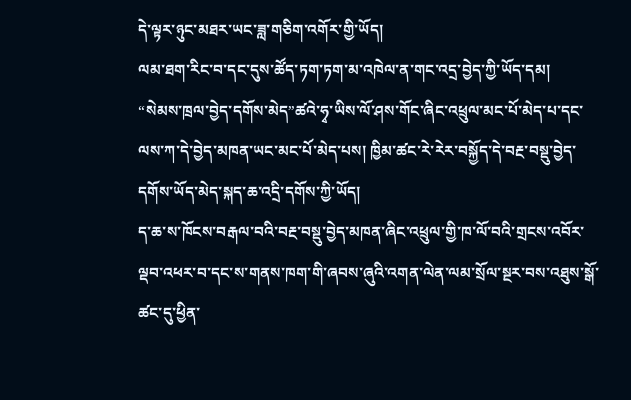དེ་ལྟར་ཉུང་མཐར་ཡང་ཟླ་གཅིག་འགོར་གྱི་ཡོད།
ལམ་ཐག་རིང་བ་དང་དུས་ཚོད་ཏག་ཏག་མ་འཁེལ་ན་གང་འདྲ་བྱེད་ཀྱི་ཡོད་དམ།
“སེམས་ཁྲལ་བྱེད་དགོས་མེད”ཚའེ་ཧྭ་ཡིས་ལོ་ཤས་གོང་ཞིང་འཕྲུལ་མང་པོ་མེད་པ་དང་ལས་ཀ་དེ་བྱེད་མཁན་ཡང་མང་པོ་མེད་པས། ཁྱིམ་ཚང་རེ་རེར་བསྐྱོད་དེ་བརྔ་བསྡུ་བྱེད་དགོས་ཡོད་མེད་སྐད་ཆ་འདྲི་དགོས་ཀྱི་ཡོད།
ད་ཆ་ས་ཁོངས་བརྒལ་བའི་བརྔ་བསྡུ་བྱེད་མཁན་ཞིང་འཕྲུལ་གྱི་ཁ་ལོ་བའི་གྲངས་འབོར་ལྡབ་འཕར་བ་དང་ས་གནས་ཁག་གི་ཞབས་ཞུའི་འགན་ལེན་ལམ་སྲོལ་སྔར་བས་འཐུས་སྒོ་ཚང་དུ་ཕྱིན་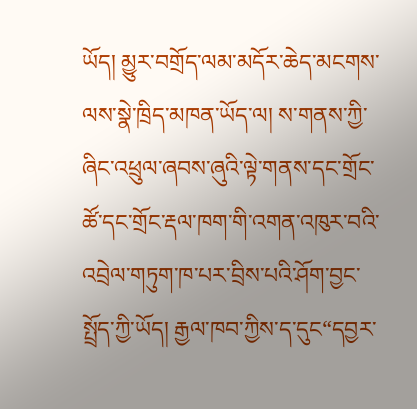ཡོད། མྱུར་བགྲོད་ལམ་མདོར་ཆེད་མངགས་ལས་སྣེ་ཁྲིད་མཁན་ཡོད་ལ། ས་གནས་ཀྱི་ཞིང་འཕྲུལ་ཞབས་ཞུའི་ལྟེ་གནས་དང་གྲོང་ཚོ་དང་གྲོང་རྡལ་ཁག་གི་འགན་འཁུར་བའི་འབྲེལ་གཏུག་ཁ་པར་བྲིས་པའི་ཤོག་བྱང་སྤྲོད་ཀྱི་ཡོད། རྒྱལ་ཁབ་ཀྱིས་ད་དུང“དབྱར་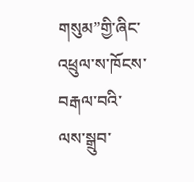གསུམ”གྱི་ཞིང་འཕྲུལ་ས་ཁོངས་བརྒལ་བའི་ལས་སྒྲུབ་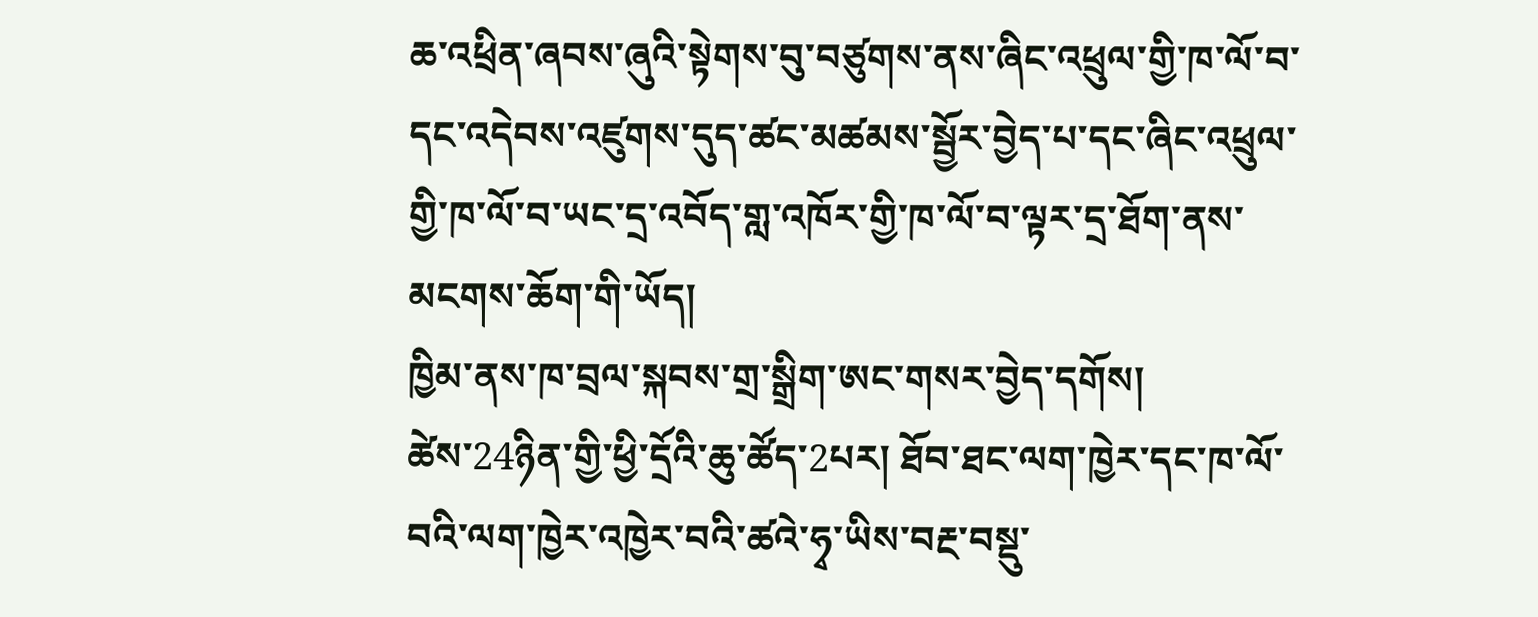ཆ་འཕྲིན་ཞབས་ཞུའི་སྟེགས་བུ་བཙུགས་ནས་ཞིང་འཕྲུལ་གྱི་ཁ་ལོ་བ་དང་འདེབས་འཛུགས་དུད་ཚང་མཚམས་སྦྱོར་བྱེད་པ་དང་ཞིང་འཕྲུལ་གྱི་ཁ་ལོ་བ་ཡང་དྲ་འབོད་གླ་འཁོར་གྱི་ཁ་ལོ་བ་ལྟར་དྲ་ཐོག་ནས་མངགས་ཆོག་གི་ཡོད།
ཁྱིམ་ནས་ཁ་བྲལ་སྐབས་གྲ་སྒྲིག་ཨང་གསར་བྱེད་དགོས།
ཚེས་24ཉིན་གྱི་ཕྱི་དྲོའི་ཆུ་ཚོད་2པར། ཐོབ་ཐང་ལག་ཁྱེར་དང་ཁ་ལོ་བའི་ལག་ཁྱེར་འཁྱེར་བའི་ཚའེ་ཧྭ་ཡིས་བརྔ་བསྡུ་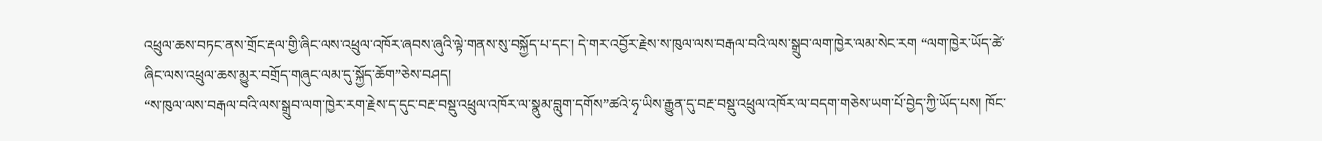འཕྲུལ་ཆས་བཏང་ནས་གྲོང་རྡལ་གྱི་ཞིང་ལས་འཕྲུལ་འཁོར་ཞབས་ཞུའི་ལྟེ་གནས་སུ་བསྐྱོད་པ་དང་། དེ་གར་འབྱོར་རྗེས་ས་ཁུལ་ལས་བརྒལ་བའི་ལས་སྒྲུབ་ལག་ཁྱེར་ལམ་སེང་རག “ལག་ཁྱེར་ཡོད་ཚེ་ཞིང་ལས་འཕྲུལ་ཆས་མྱུར་བགྲོད་གཞུང་ལམ་དུ་སྐྱོད་ཆོག”ཅེས་བཤད།
“ས་ཁུལ་ལས་བརྒལ་བའི་ལས་སྒྲུབ་ལག་ཁྱེར་རག་རྗེས་ད་དུང་བརྔ་བསྡུ་འཕྲུལ་འཁོར་ལ་སྣུམ་བླུག་དགོས”ཚའེ་ཧྭ་ཡིས་རྒྱུན་དུ་བརྔ་བསྡུ་འཕྲུལ་འཁོར་ལ་བདག་གཅེས་ཡག་པོ་བྱེད་ཀྱི་ཡོད་པས། ཁོང་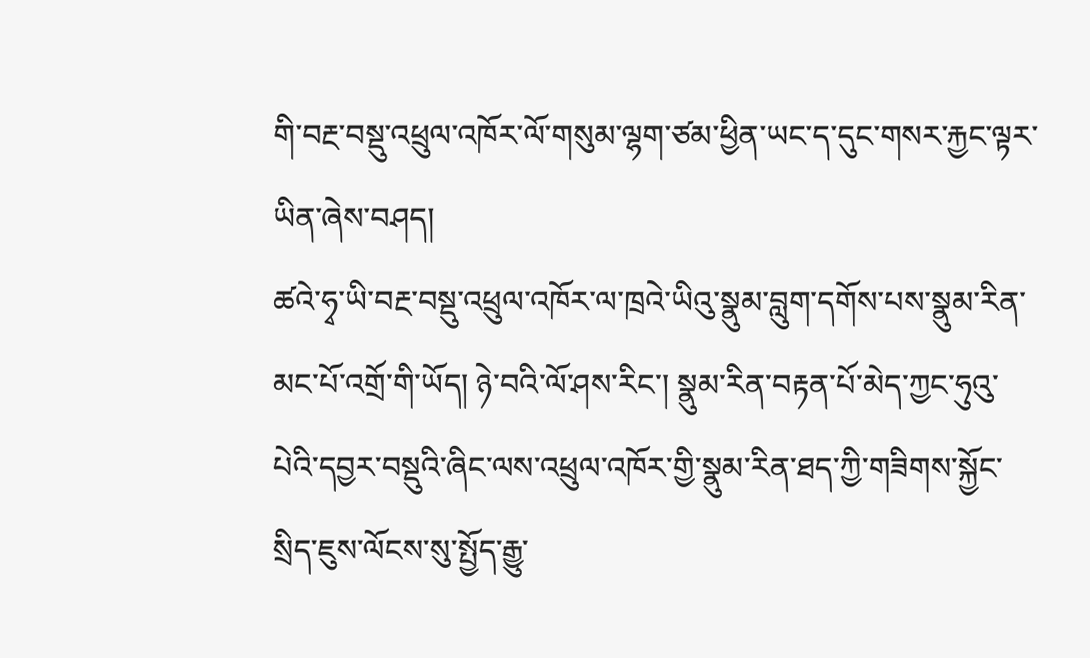གི་བརྔ་བསྡུ་འཕྲུལ་འཁོར་ལོ་གསུམ་ལྷག་ཙམ་ཕྱིན་ཡང་ད་དུང་གསར་རྐྱང་ལྟར་ཡིན་ཞེས་བཤད།
ཚའེ་ཧྭ་ཡི་བརྔ་བསྡུ་འཕྲུལ་འཁོར་ལ་ཁྲའེ་ཡིའུ་སྣུམ་བླུག་དགོས་པས་སྣུམ་རིན་མང་པོ་འགྲོ་གི་ཡོད། ཉེ་བའི་ལོ་ཤས་རིང་། སྣུམ་རིན་བརྟན་པོ་མེད་ཀྱང་ཧུའུ་པེའི་དབྱར་བསྡུའི་ཞིང་ལས་འཕྲུལ་འཁོར་གྱི་སྣུམ་རིན་ཐད་ཀྱི་གཟིགས་སྐྱོང་སྲིད་ཇུས་ལོངས་སུ་སྤྱོད་རྒྱུ་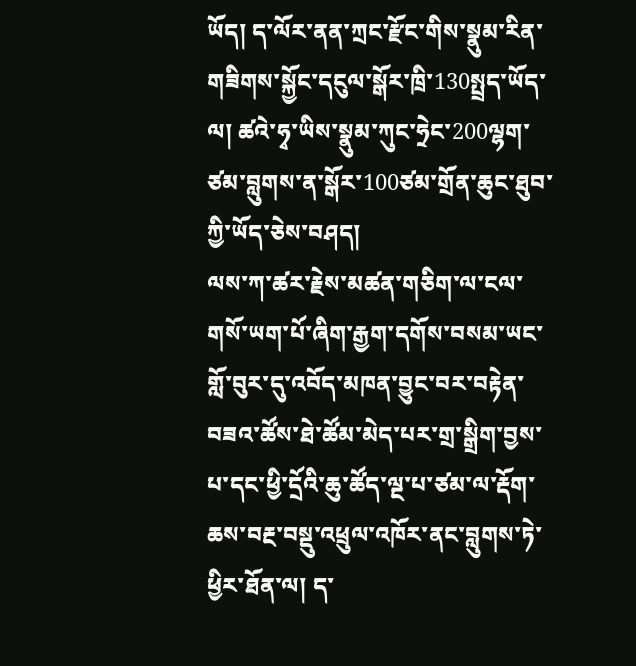ཡོད། ད་ལོར་ནན་ཀྲང་རྫོང་གིས་སྣུམ་རིན་གཟིགས་སྐྱོང་དངུལ་སྒོར་ཁྲི་130སྤྲད་ཡོད་ལ། ཚའེ་ཧྭ་ཡིས་སྣུམ་ཀུང་ཧྲེང་200ལྷག་ཙམ་བླུགས་ན་སྒོར་100ཙམ་གྲོན་ཆུང་ཐུབ་ཀྱི་ཡོད་ཅེས་བཤད།
ལས་ཀ་ཚར་རྗེས་མཚན་གཅིག་ལ་ངལ་གསོ་ཡག་པོ་ཞིག་རྒྱག་དགོས་བསམ་ཡང་གློ་བུར་དུ་འབོད་མཁན་བྱུང་བར་བརྟེན་བཟའ་ཚོས་ཐེ་ཚོམ་མེད་པར་གྲ་སྒྲིག་བྱས་པ་དང་ཕྱི་དྲོའི་ཆུ་ཚོད་ལྔ་པ་ཙམ་ལ་རྡོག་ཆས་བརྔ་བསྡུ་འཕྲུལ་འཁོར་ནང་བླུགས་ཏེ་ཕྱིར་ཐོན་ལ། ད་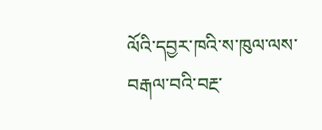ལོའི་དབྱར་ཁའི་ས་ཁུལ་ལས་བརྒལ་བའི་བརྔ་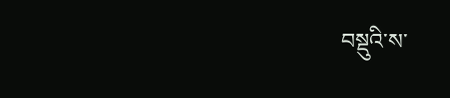བསྡུའི་ས་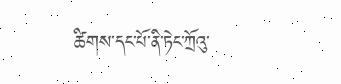ཚིགས་དང་པོ་ནི་ཏེང་ཀྲོའུ་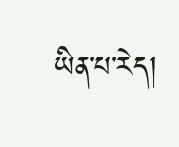ཡིན་པ་རེད།